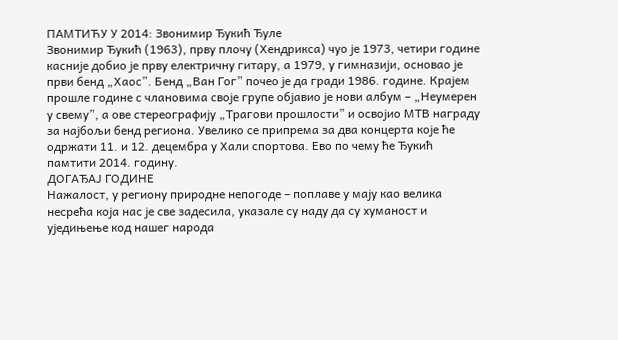ПАМТИЋУ У 2014: Звонимир Ђукић Ђуле
Звонимир Ђукић (1963), прву плочу (Хендрикса) чуо је 1973, четири године касније добио је прву електричну гитару, а 1979, у гимназији, основао је први бенд „Хаос”. Бенд „Ван Гог” почео је да гради 1986. године. Крајем прошле године с члановима своје групе објавио је нови албум – „Неумерен у свему”, а ове стереографију „Трагови прошлости” и освојио МТВ награду за најбољи бенд региона. Увелико се припрема за два концерта које ће одржати 11. и 12. децембра у Хали спортова. Ево по чему ће Ђукић памтити 2014. годину.
ДОГАЂАЈ ГОДИНЕ
Нажалост, у региону природне непогоде – поплаве у мају као велика несрећа која нас је све задесила, указале су наду да су хуманост и уједињење код нашег народа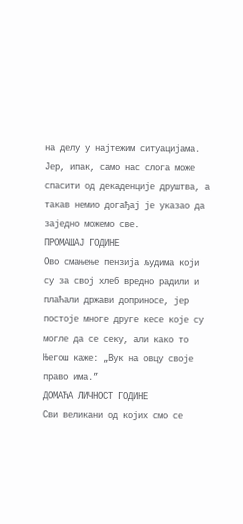на делу у најтежим ситуацијама. Јер, ипак, само нас слога може спасити од декаденције друштва, а такав немио догађај је указао да заједно можемо све.
ПРОМАШАЈ ГОДИНЕ
Ово смањење пензија људима који су за свој хлеб вредно радили и плаћали држави доприносе, јер постоје многе друге кесе које су могле да се секу, али како то Његош каже: „Вук на овцу своје право има.”
ДОМАЋА ЛИЧНОСТ ГОДИНЕ
Сви великани од којих смо се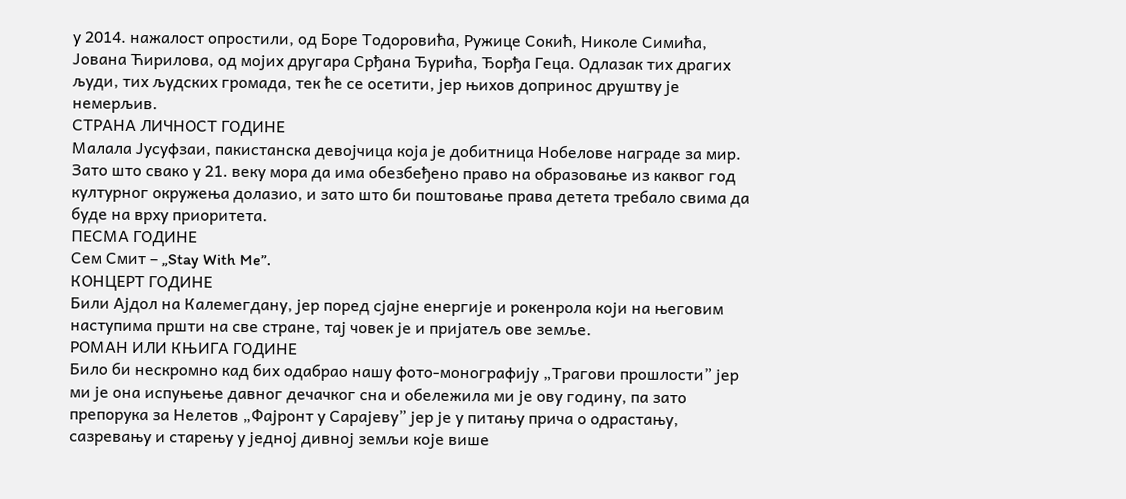у 2014. нажалост опростили, од Боре Тодоровића, Ружице Сокић, Николе Симића, Јована Ћирилова, од мојих другара Срђана Ђурића, Ђорђа Геца. Одлазак тих драгих људи, тих људских громада, тек ће се осетити, јер њихов допринос друштву је немерљив.
СТРАНА ЛИЧНОСТ ГОДИНЕ
Малала Јусуфзаи, пакистанска девојчица која је добитница Нобелове награде за мир. Зато што свако у 21. веку мора да има обезбеђено право на образовање из каквог год културног окружења долазио, и зато што би поштовање права детета требало свима да буде на врху приоритета.
ПЕСМА ГОДИНЕ
Сем Смит – „Stay With Me”.
КОНЦЕРТ ГОДИНЕ
Били Ајдол на Калемегдану, јер поред сјајне енергије и рокенрола који на његовим наступима пршти на све стране, тај човек је и пријатељ ове земље.
РОМАН ИЛИ КЊИГА ГОДИНЕ
Било би нескромно кад бих одабрао нашу фото-монографију „Трагови прошлости” јер ми је она испуњење давног дечачког сна и обележила ми је ову годину, па зато препорука за Нелетов „Фајронт у Сарајеву” јер је у питању прича о одрастању, сазревању и старењу у једној дивној земљи које више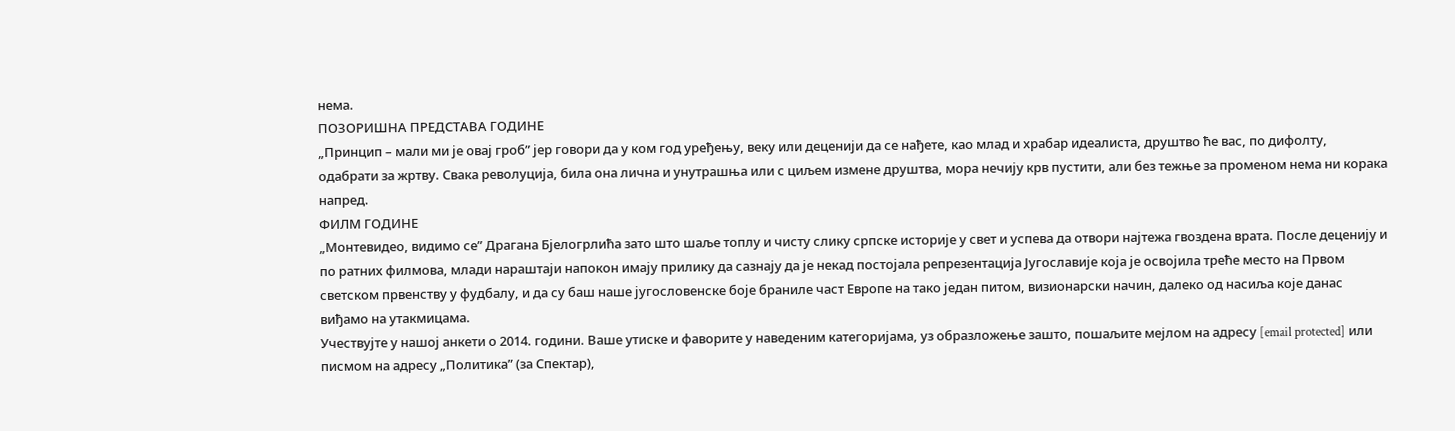нема.
ПОЗОРИШНА ПРЕДСТАВА ГОДИНЕ
„Принцип – мали ми је овај гроб” јер говори да у ком год уређењу, веку или деценији да се нађете, као млад и храбар идеалиста, друштво ће вас, по дифолту, одабрати за жртву. Свака револуција, била она лична и унутрашња или с циљем измене друштва, мора нечију крв пустити, али без тежње за променом нема ни корака напред.
ФИЛМ ГОДИНЕ
„Монтевидео, видимо се” Драгана Бјелогрлића зато што шаље топлу и чисту слику српске историје у свет и успева да отвори најтежа гвоздена врата. После деценију и по ратних филмова, млади нараштаји напокон имају прилику да сазнају да је некад постојала репрезентација Југославије која је освојила треће место на Првом светском првенству у фудбалу, и да су баш наше југословенске боје браниле част Европе на тако један питом, визионарски начин, далеко од насиља које данас виђамо на утакмицама.
Учествујте у нашој анкети о 2014. години. Ваше утиске и фаворите у наведеним категоријама, уз образложење зашто, пошаљите мејлом на адресу [email protected] или писмом на адресу „Политика” (за Спектар),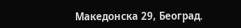Македонска 29, Београд.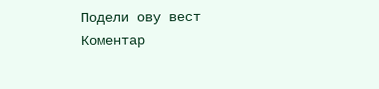Подели ову вест
Комeнтар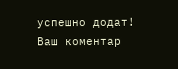успeшно додат!
Ваш комeнтар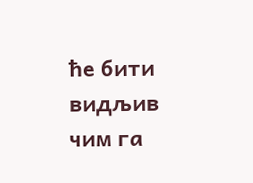ћe бити видљив чим га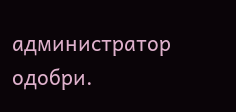администратор одобри.